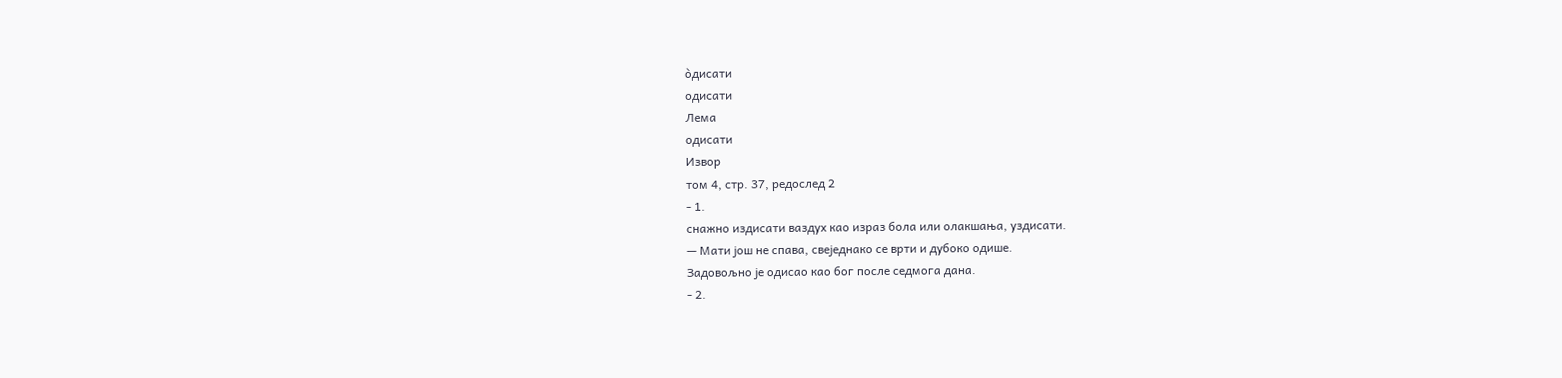о̀дисати
одисати
Лема
одисати
Извор
том 4, стр. 37, редослед 2
- 1.
снажно издисати ваздух као израз бола или олакшања, уздисати.
— Мати још не спава, свеједнако се врти и дубоко одише.
Задовољно је одисао као бог после седмога дана.
- 2.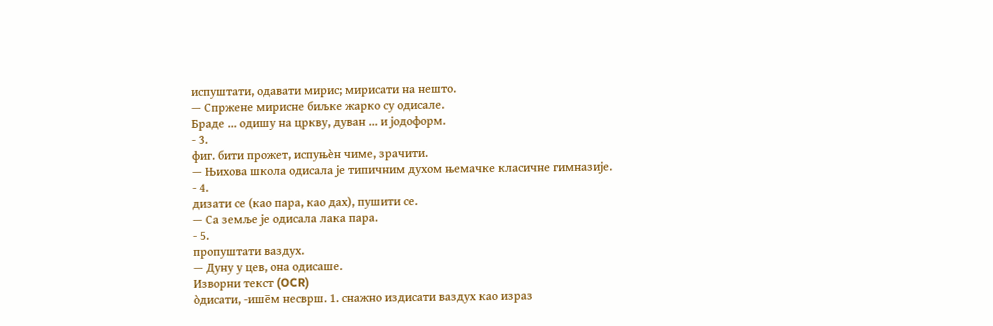испуштати, одавати мирис; мирисати на нешто.
— Спржене мирисне биљке жарко су одисале.
Браде ... одишу на цркву, дуван ... и јодоформ.
- 3.
фиг. бити прожет, испуњѐн чиме, зрачити.
— Њихова школа одисала је типичним духом њемачке класичне гимназије.
- 4.
дизати се (као пара, као дах), пушити се.
— Са земље је одисала лака пара.
- 5.
пропуштати ваздух.
— Дуну у цев, она одисаше.
Изворни текст (OCR)
о̀дисати, -ише̄м несврш. 1. снажно издисати ваздух као израз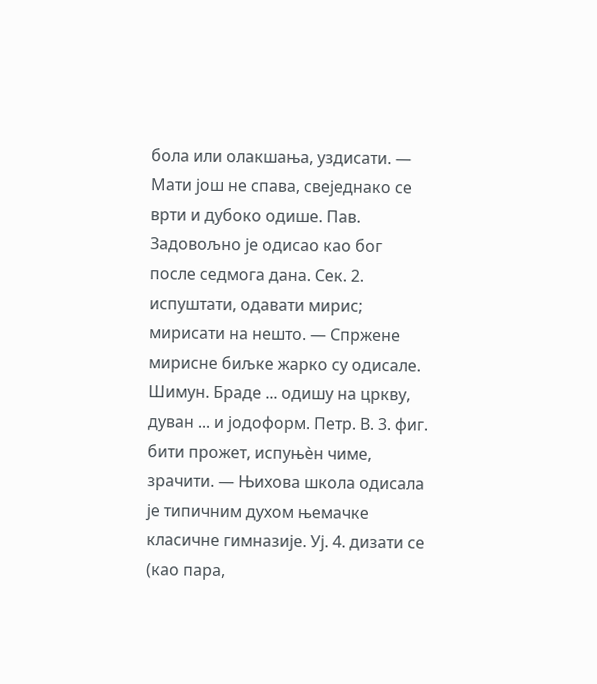бола или олакшања, уздисати. — Мати још не спава, свеједнако се врти и дубоко одише. Пав. Задовољно је одисао као бог после седмога дана. Сек. 2. испуштати, одавати мирис; мирисати на нешто. — Спржене мирисне биљке жарко су одисале. Шимун. Браде ... одишу на цркву, дуван ... и јодоформ. Петр. В. 3. фиг. бити прожет, испуњѐн чиме, зрачити. — Њихова школа одисала је типичним духом њемачке класичне гимназије. Уј. 4. дизати се (као пара,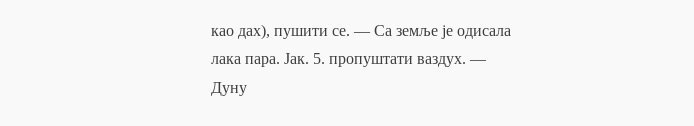као дах), пушити се. — Са земље је одисала лака пара. Јак. 5. пропуштати ваздух. — Дуну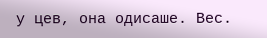у цев, она одисаше. Вес.